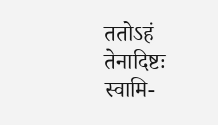ततोऽहं तेनादिष्टः स्वामि-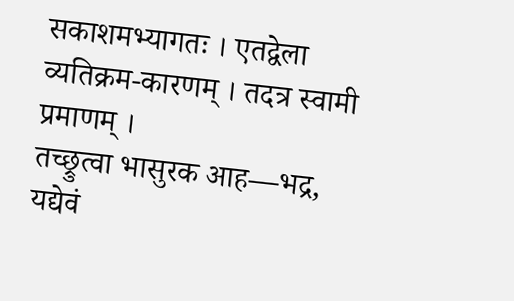सकाशमभ्यागतः । एतद्वेला व्यतिक्रम-कारणम् । तदत्र स्वामी प्रमाणम् ।
तच्छ्रुत्वा भासुरक आह—भद्र, यद्येवं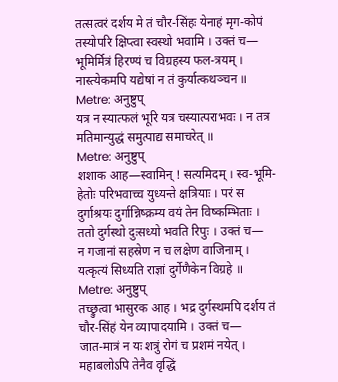तत्सत्वरं दर्शय मे तं चौर-सिंहः येनाहं मृग-कोपं तस्योपरि क्षिप्त्वा स्वस्थो भवामि । उक्तं च—
भूमिर्मित्रं हिरण्यं च विग्रहस्य फल-त्रयम् । नास्त्येकमपि यद्येषां न तं कुर्यात्कथञ्चन ॥
Metre: अनुष्टुप्
यत्र न स्यात्फलं भूरि यत्र चस्यात्पराभवः । न तत्र मतिमान्युद्धं समुत्पाद्य समाचरेत् ॥
Metre: अनुष्टुप्
शशाक आह—स्वामिन् ! सत्यमिदम् । स्व-भूमि-हेतोः परिभवाच्च युध्यन्ते क्षत्रियाः । परं स दुर्गाश्रयः दुर्गान्निष्क्रम्य वयं तेन विष्कम्भिताः । ततो दुर्गस्थो दुःसध्यो भवति रिपुः । उक्तं च—
न गजानां सहस्रेण न च लक्षेण वाजिनाम् । यत्कृत्यं सिध्यति राज्ञां दुर्गेणैकेन विग्रहे ॥
Metre: अनुष्टुप्
तच्छ्रुत्वा भासुरक आह । भद्र दुर्गस्थमपि दर्शय तं चौर-सिंहं येन व्यापादयामि । उक्तं च—
जात-मात्रं न यः शत्रुं रोगं च प्रशमं नयेत् । महाबलोऽपि तेनैव वृद्धिं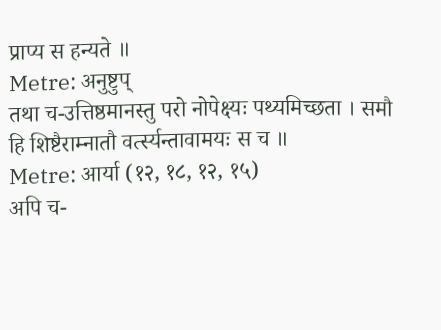प्राप्य स हन्यते ॥
Metre: अनुष्टुप्
तथा च-उत्तिष्ठमानस्तु परो नोपेक्ष्यः पथ्यमिच्छता । समौ हि शिष्टैराम्नातौ वर्त्स्यन्तावामयः स च ॥
Metre: आर्या (१२, १८, १२, १५)
अपि च-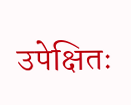उपेक्षितः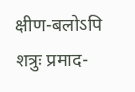क्षीण-बलोऽपि शत्रुः प्रमाद-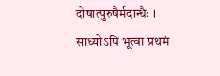दोषात्पुरुषैर्मदान्धैः । साध्योऽपि भूत्वा प्रथमं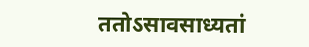ततोऽसावसाध्यतां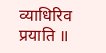व्याधिरिव प्रयाति ॥